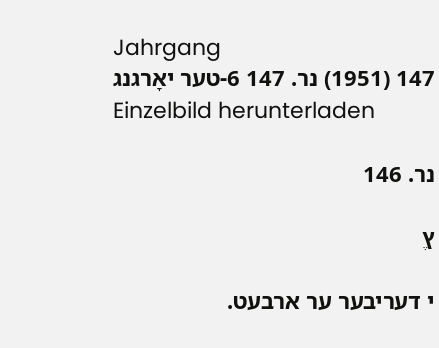Jahrgang
147 (1951) נר. 147 6-טער יאָרגנג
Einzelbild herunterladen

נר. 146

ץֶ

י דעריבער ער ארבעט.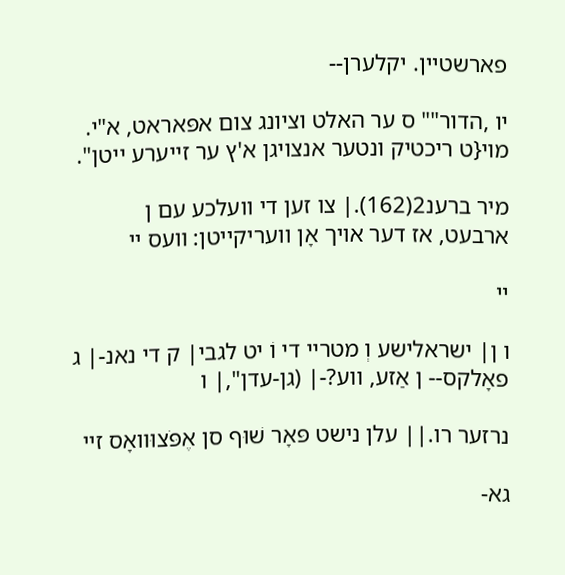פארשטיין. יקלערן--

יו ,הדור"" ס ער האלט וציונג צום אפּאראט, א"י. מוי{ט ריכטיק ונטער אנצויגן א'ץ ער זייערע ייטן".

מיר ברענ2(162).| צו זען די וועלכע עם ן ארבעט, אז דער אויך אָן וועריקייטן: װעס יי

יי

ו ן| ישראלישע וְ מטריי די וֹ יט לגבי| ק די נאנ-| ג פאָלקס-- ן אַזע, ווע?-| (גן-עדן",| ו

נרזער רו.|| עלן נישט פּאָר שׁוּף סן אֶפֹּצוּװאָס זיי

גא-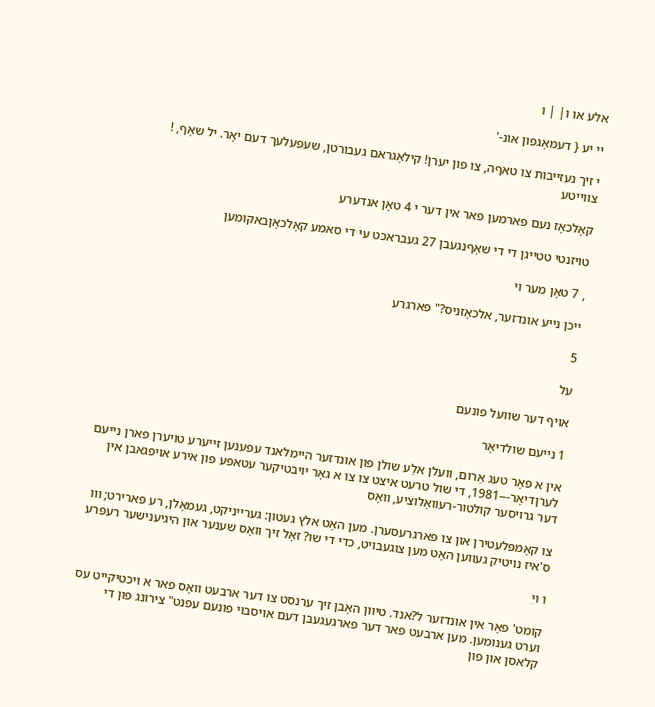אלע או ו| | ו

יי יע { דעמאָגפון אונ-'

י זיך נעזייבות צו טאףה, צו פון יערן! קילאָגראם געבורטן, שעפעלעך דעם יאָר. יל שאָף, ! צווייטע

קאָלכאָז נעם פארמען פאר אין דער י 4 טאָן אנדערע

טויזנטי טטייגן די די שאָףנגעבן 27 געבראכט עי די סאמע קאָלכאָןבאקומען

, 7 טאָן מער וי

ייכן נייע אונדזער, אלכאָזניס?" פארגרע

5

על

אויף דער שוועל פונעם

1 נייעם שולדיאָר

אין א פּאָר טעג אַרום, וועלן אלַע שולן פון אונדזער היימלאנד עפענען זייערע טויערן פארן נייעם לערןדיאָר---1981, די שול טרעט איצט צו צו א גאָר יויבטיקער עטאפּע פון אירע אויפגאבן אין דער גרויסער קולטור-רעוואָלוציע, װאָס

צו קאָמפּלעטירן און צו פארגרעסערן. מען האָט אלץ געטון: גערייניקט, געמאָלן, רע פּארירט; ווו ס'איז נויטיק געווען האָט מען צוגעבויט, כדי די שו? זאָל זיך וואָס שענער און היגיענישער רעפּרע

ו ױִ

קומט' פאָר אין אונדזער ל?אנד. טיוון האָבן זיך ערנסט צו דער ארבעט װאָס פאר א ויכטיקייט עס וערט גענומען. מען ארבעט פאר דער פארגעגעבן דעם אויסבוי פונעם עפנט" צירונג פון די קלאסן און פון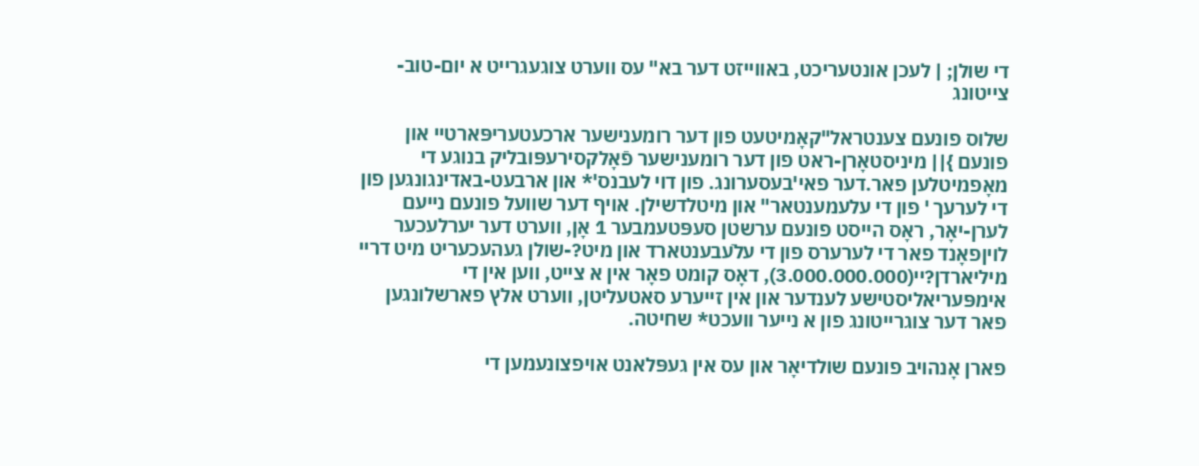די שולן; | לעכן אונטעריכט, באווייזט דער בא" עס ווערט צוגעגרייט א יום-טוב-צייטונג

שלוס פונעם צענטראל"קאָמיטעט פון דער רומענישער ארכעטעריפּארטיי און פונעם }|| מיניסטאָרן-ראט פון דער רומענישער פֿאָלקסירעפּובליק בנוגע די מאָפמיטלען פאר.דער פאי'בעסערונג. פון דוי לעבנס'* און ארבעט-באדינגונגען פון די לערעך ' פון די עלעמענטאר" און מיטלדשילן. אויף דער שוועל פונעם נייעם לערן-יאָר, ראָס הייסט פונעם ערשטן סעפּטעמבער 1 אָן, ווערט דער יערלעכער לויןפאָנד פאר די לערערס פון די עלֿעבענטארד און מיט?-שולן געהעכעריט מיט דריי מיליארדן?יי(3.000.000.000), דאָס קומט פאָר אין א צייט, ווען אין די אימפּעריאליסטישע לענדער און אין זייערע סאטעליטן, ווערט אלץ פארשלונגען פאר דער צוגרייטונג פון א נייער וועכט* שחיטה.

פארן אָנהויב פונעם שולדיאָר און עס אין געפּלאנט אויפצונעמען די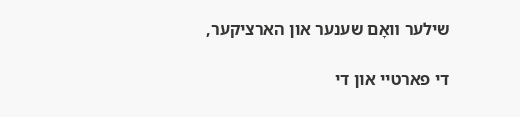שילער װאָם שענער און הארציקער,

די פארטיי און די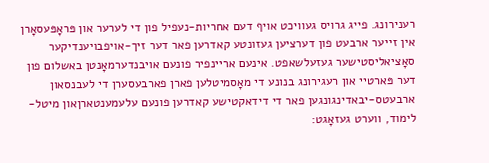רענירונג. פייג גרויס געוויכט אויף דעם אחריות-נעפיל פון די לערער און פּראָפּעסאָרן אין זייער ארבעט פון דערציען געזונטע קאדרען פאר דער זיך-אויפבויענדיקער סאָציאליסטישער געזעלשאפט. אינעם אריינפיר פונעם אויבנדערמאָנטן באשלום פון דער פּארטיי און רעגירונג בנונע די מאָסמיטלען פארן פארבעסערן די לעבנסאון ארבעטס-יבאדינגונגען פאר די דידאקטישע קאדרען פונעם עלעמענטארןאון מיטל-לימוד, ווערט געזאָגט: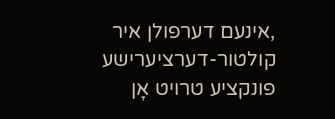,אינעם דערפולן איר קולטור-דערציערישע פונקציע טרויט אָן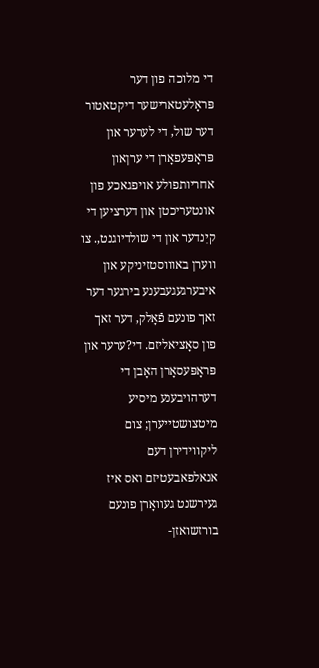די מלוכה פון דער פּראָלעטארישער דיקטאטור דער שול, די לערער און פּראָפּעפאָרן די ערןאון אחריותפולע אויפגאכע פון אונטעריכטן און דערציען די קיִנדער און די שולדיוגנט,. צו ווערן באוווסטזיניקע און איבערגעגעבענע בירגער דער זאך פונעם פֿאָלק, דער זאך פון סאָציאליזם. די?ערער און פּראָפּעסאָרן האָבן די דערהויבענע מיסיע מיטצושטייערן; צום ליקווידירן דעם אנאלפאבעטיזם ואס איז געירשנט געװאָרן פונעם בורזשואזן-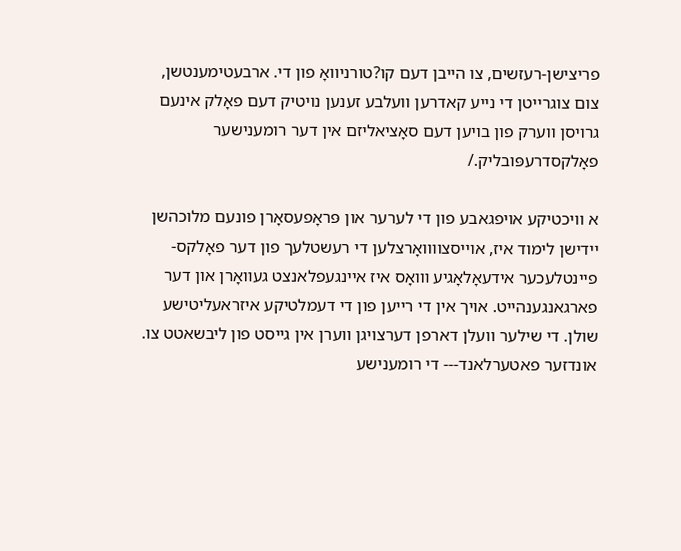פריצישן-רעזשים, צו הייבן דעם קו?טורניוואָ פון די. ארבעטימענטשן, צום צוגרייטן די נייע קאדרען וועלבע זענען נויטיק דעם פאָלק אינעם גרויסן ווערק פון בויען דעם סאָציאליזם אין דער רומענישער פאָלקסדרעפּובליק./

א וויכטיקע אויפגאבע פון די לערער און פּראָפעסאָרן פונעם מלוכהשן יידישן לימוד איז, אױיסצוװואָרצלען די רעשטלעך פון דער פאָלקס-פיינטלעכער אידעאָלאָגיע װואָס איז איינגעפלאנצט געװאָרן און דער פארגאנגענהייט. אויך אין די רייען פון די דעמלטיקע איזראעליטישע שולן. די שילער וועלן דארפן דערצויגן ווערן אין גייסט פון ליבשאטט צו. אונדזער פאטערלאנד--- די רומענישע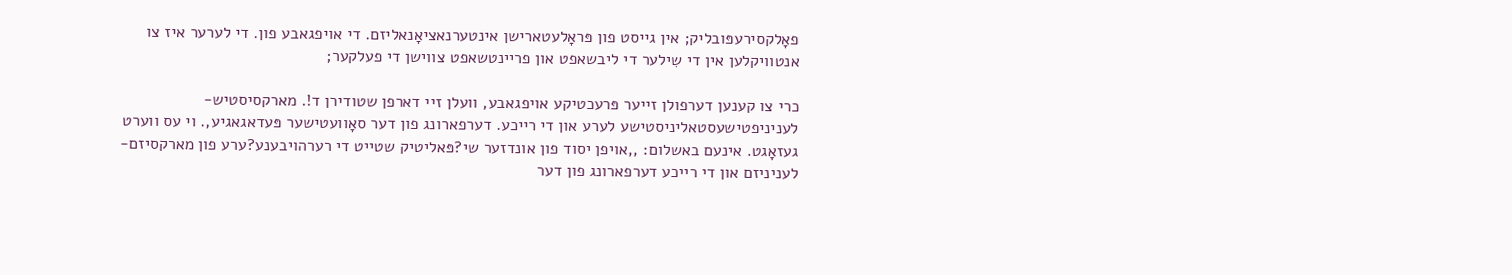פאָלקסירעפּובליק; אין גייסט פון פּראָלעטארישן אינטערנאציאָנאליזם. די אויפגאבע פון. די לערער איז צו אנטוויקלען אין די שִילער די ליבשאפט און פריינטשאפט צווישן די פעלקער;

כרי צו קענען דערפולן זייער פּרעכטיקע אויפגאבע, וועלן זיי דארפן שטודירן ד!. מארקסיסטיש-לעניניפטישעסטאליניסטישע לערע און די רייכע. דערפארונג פון דער סאָוועטישער פּעדאגאגיע,. וי עס ווערט געזאָגט. אינעם באשלום: ,,אויפן יסוד פון אונדזער שי?פּאליטיק שטייט די רערהויבענע?ערע פון מארקסיזם-לעניניזם און די רייכע דערפארונג פון דער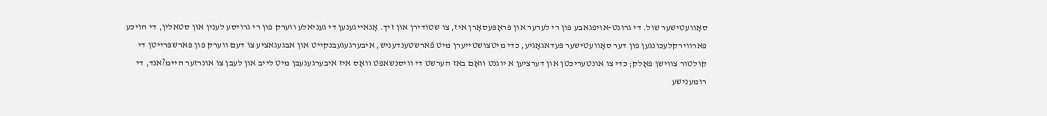סאָוועטישער שול. די גרונט-אויפגאבע פון רי לערער און פּראָפּעסאָרן איז, צו שטודירן און זיך. אָנאייגענען די געניאלע ווערק פון רי גרויסע לענין און סטאלין, די הויכע פארווירקלעכונגען פון דער סאָוועטישער פּעדאגאָגיע, כדי מיטצושטייערן מיט פֿארשטענדעניש, איבערגעגעבנקייט און אבגעגאציע צוֹ דעם ווערק פון פּארשפּרייטן די קולטור צווישן פאָלק; כדי צו אונטעריכטן און דערציען א יוגנט װאָם באז הערשט די וויסנשאפט װאָס איז איבערגעגעבן מיט לייב און לעבן צו אונרזער היימ?אנד, די רומענישע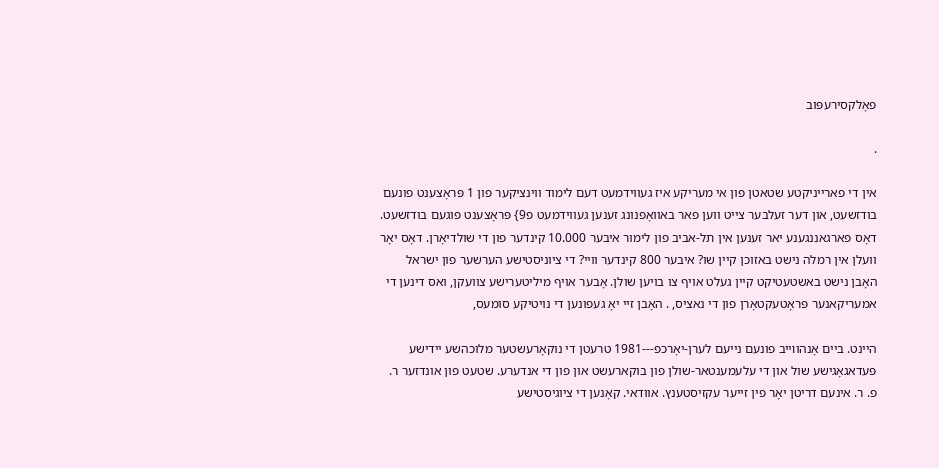פאָלקסירעפּוב

.

אין די פארייניקטע שטאטן פון אי מעריקע איז געווידמעט דעם לימוד ווינציקער פון 1 פּראָצענט פונעם בודזשעט, און דער זעלבער צייט ווען פאר באוואָפנונג זענען געווידמעט פ9} פּראָצענט פוגעם בודזשעט. דאָס פארגאננגענע יאר זענען אין תל-אביב פון לימור איבער 10.000 קינדער פון די שולדיאָרן. דאָס יאָר וועלן אין רמלה נישט באזוכן קיין שו? איבער 800 קינדער וויי? די ציוניסטישע הערשער פון ישראל האָבן נישט באשטעטיקט קיין געלט אויף צו בויען שולן. אָבער אויף מיליטערישע צוועקן, ואס דינען די אמעריקאנער פּראָטעקטאָרן פון די נאציס, . האָבן זיי יאָ געפונען די נויטיקע סומעס,

היינט. ביים אָנהוױיב פונעם נייעם לערן-יאָרכפ---1981 טרעטן די נוקאָרעשטער מלוכהשע יידישע פּעדאגאָגישע שול און די עלעמענטאר-שולן פון בוקארעשט און פון די אנדערע. שטעט פון אונדזער ר. פ. ר. אינעם דריטן יאָר פין זייער עקזיסטענץ. אוודאי. קאָנען די ציוגיסטישע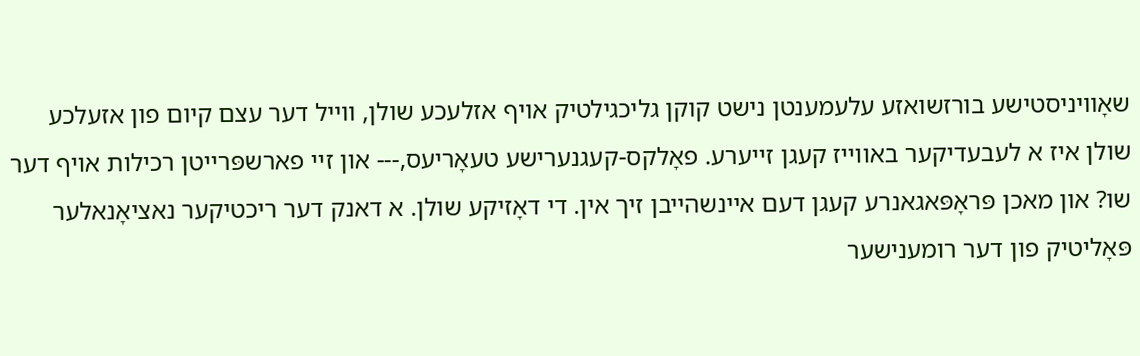שאָװיניסטישע בורזשואזע עלעמענטן נישט קוקן גליכגילטיק אויף אזלעכע שולן, ווייל דער עצם קיום פון אזעלכע שולן איז א לעבעדיקער באווייז קעגן זייערע. פאָלקס-קעגנערישע טעאָריעס,--- און זיי פארשפּרייטן רכילות אויף דער שו? און מאכן פּראָפּאגאנרע קעגן דעם איינשהייבן זיך אין. די דאָזיקע שולן. א דאנק דער ריכטיקער נאציאָנאלער פּאָליטיק פון דער רומענישער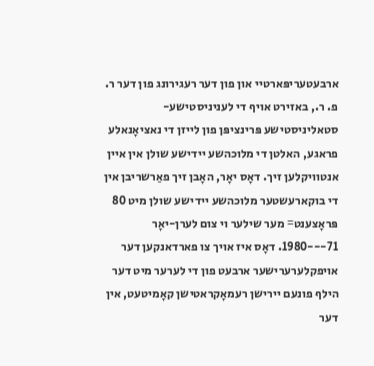ארבעטעריפּארטיי און פון דער רעגירונג פון דער ר. פ. ר., באזירט אויף די לעניניסטישע-סטאליניסטישע פּרינציפּן פון לייזן די נאציאָנאלע פראגע, האלטן די מלוכהשע יידישע שולן אין איין אנטוויקלען זיך. דאָס יאָר, האָבן זיך פאַרשריבן אין די בוקארעשטער מלוכהשע יידישע שולן מיט 80 פּראָצענט= מער שילער וי צום לערן-יאָר 71---1980. דאָס איז אויך צו פארדאנקען דער אויפקלערערישער ארבעט פון די לערער מיט דער הילף פונעם יירישן רעמאָקראטישן קאָמיטעט, אין דער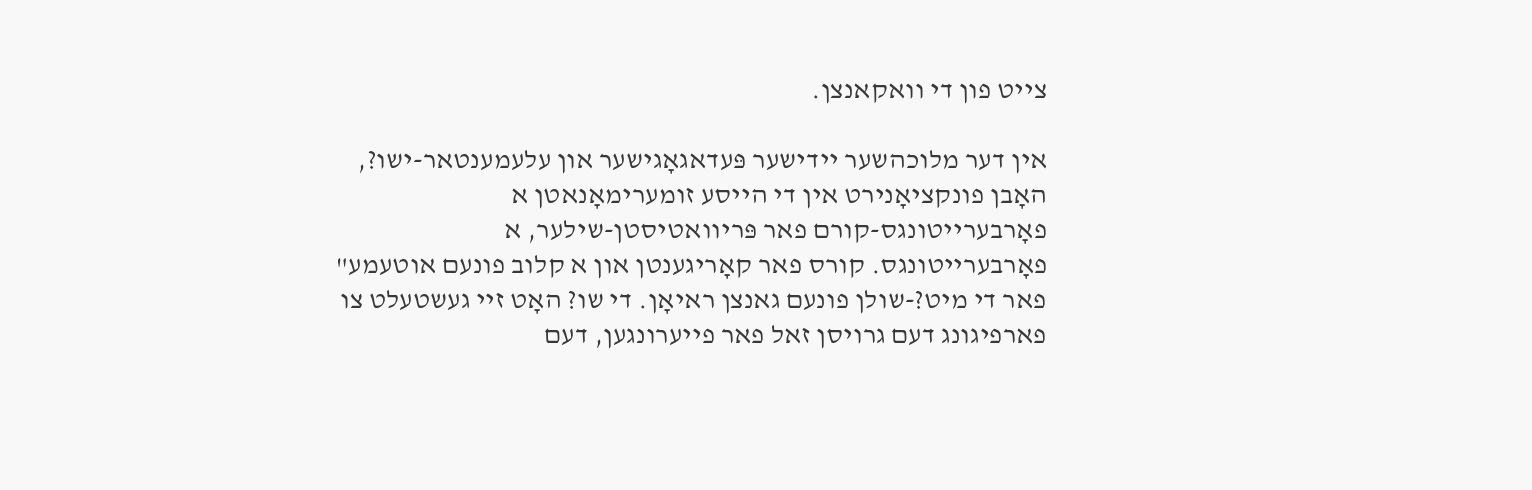צייט פון די וואקאנצן.

אין דער מלוכהשער יידישער פּעדאגאָגישער און עלעמענטאר-ישו?, האָבן פונקציאָנירט אין די הייסע זומערימאָנאטן א פאָרבערייטונגס-קורם פאר פּריוואטיסטן-שילער, א פאָרבערייטונגס. קורס פאר קאָריגענטן און א קלוב פונעם אוטעמע" פאר די מיט?-שולן פונעם גאנצן ראיאָן. די שו? האָט זיי געשטעלט צו פארפיגונג דעם גרויסן זאל פאר פייערונגען, דעם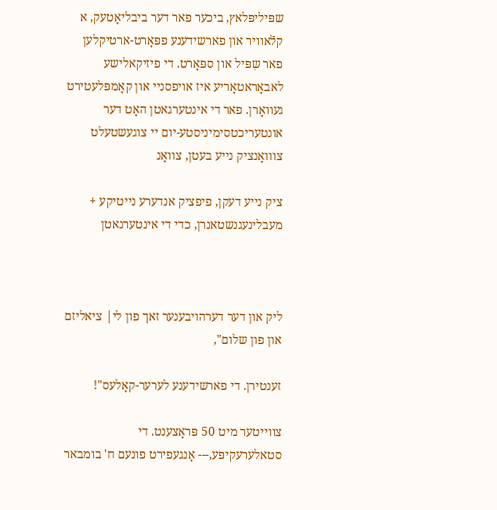שפּיליפּלאץ, ביכער פאר דער ביבליאָטעק, א קלֿאוויר און פארשידענע פפּאָרט-ארטיקלען פאר שִפּיל און ספּאָרט. די פיזיקאלישע לאבאָראטאָריע איז אויפסניי און קאָמפּלעטירט געװאָרן. פאר די אינטערגאטן האָט דער אונטעריכטסימיניסטע-יום ײ צוגעשטעלט צװואָנציק נייע בעטן, צװאָנ

ציק נייע דעקן, פיפציק אנדערע נייטיקע + מעבלינעגנשטאנרן, כדי די אינטערנאטן



ליק און דער דערהויבענער זאך פון לי| ציאליזם און פון שלום",

זענטירן. די פארשידענע לערער-קאָלעס"!

צווייטער מיט 50 פּראָצענט. די סטאלערעקיפּע,--- אָנגעפירט פונעם ח' בומבאר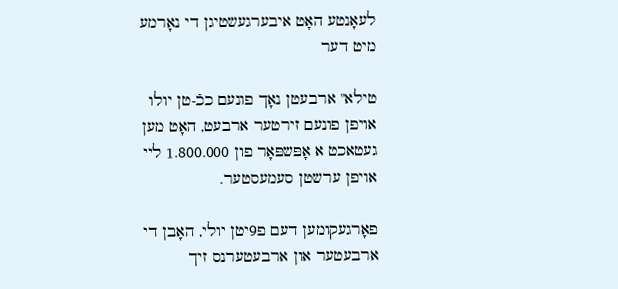לעאָנטע האָט איבערגעשטיגן די נאָרמע מיט דער

טילא" ארבעטן נאָך פונעם ככֿ-טן יולו אויפן פונעם זירטער ארבעט, האָט מען געטאכט א אָפּשפּאָר פון 1.800.000 ליי אויפן ערשטן סעמעסטער.

פאָרגעקומען דעם פ9יטן יולי, האָבן די ארבעטער און ארבעטערנס זיך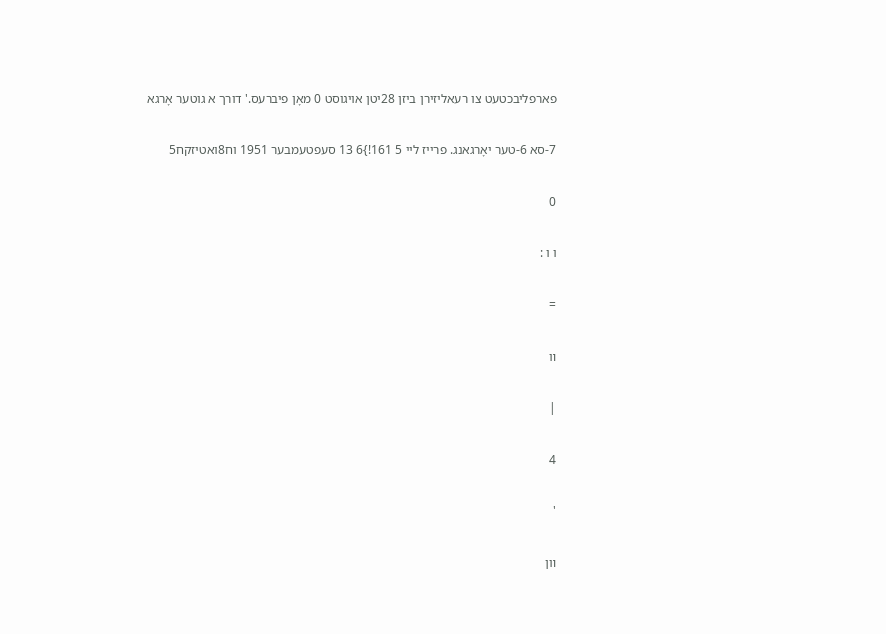פארפליבכטעט צו רעאליזירן ביזן 28יטן אויגוסט 0 מאָן פיברעס.' דורך א גוטער אָרגא

7-סא 6-טער יאָרגאנג. פרייז ליי 5 161!}6 13 סעפטעמבער 1951 וח8ואטיזקח5

0

ו ו :

=

װ

|

4

'

װן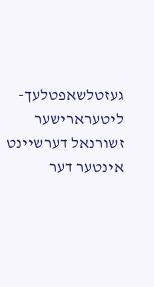געזטלשאפטלעך- ליטערארישער זשורנאל דערשיינט אינטער דער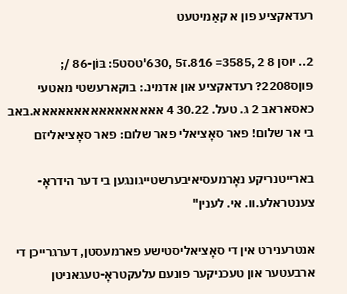רעדאקציע פון א קאַמיטעט

2.. יוסן 8 2 ,3585= 816.ז5 ,630'טסט5: בּוֹן-86 /; פּוןס2208? רעדאקציע און אדמינ.: בוקארעשטי מאטעי כאסאראב 2 ג. טעל. 30.22 4 אאאאאאאאאאאאאאאא.באב בי אר שלום! פאר סאָציאלי פאר שלום: פאר סאָציאליזם

בארייטנריקע נאָרמעסיאיבערשטייגונגען בי דער הידראָ-צענטראלע.וו. אי. לענין"

אנטרענירט אין די סאָציאליסטישע פארמעסטן, דערגרייכן די ארבעטער און טעכניקער פונעם עלעקטראָ-טעגאניטן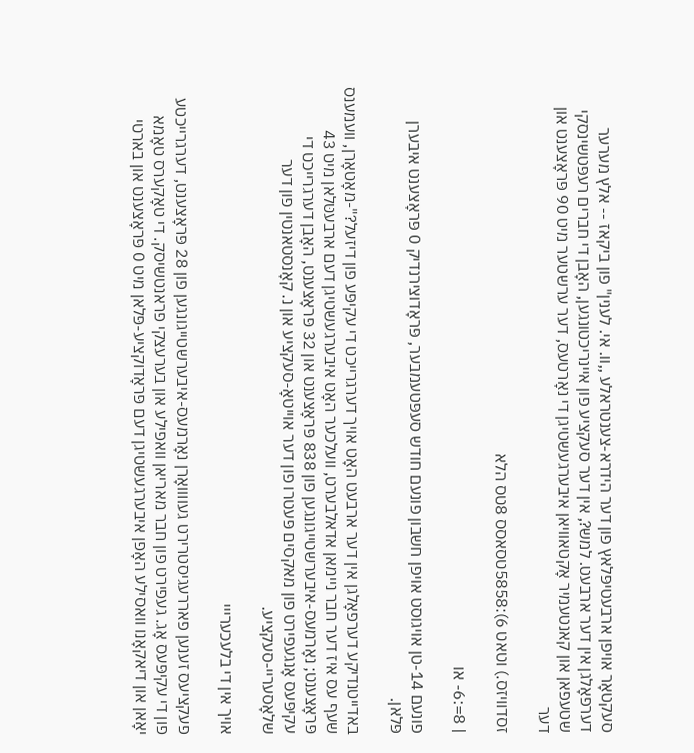סעקטאָר אויפן ארבעטיפּלאץ פון דער הידרא-צענטראלע ,,וו. אי. לענין" פון ביקאז -- אלץ מערער דערפאָלגן אין דער ארבעט. למש?, אין דער סעקציע פון איינריכטונגען, האָבן די חברים רעפּטשינסקי שטעפאן און קאנטעמיר אָקטאוויאן איבערגעשטיגן די נאָרטעס, דער ערשטער מיט 90 פּראָצענט און דער

זסדוויזס.) וטאט 6):5858טסאסס 8טס הלא

| 8=:6- או

פונעם 14-טן אויגוסט אויפן חשבון פונעם חודש סעפּטעמבער, פּראָדוצירנדיק 0 פּראָצענט איבערן פּלאן.

באדייטנדיקע דערפאָלגן אין דער ארבעט האָט אויך דערגרייכט די עקיפּע פון דיזעל?"-מאָטאָרן, וועמענס שעף עס איז דער חבר ניימאן אדאלבערט, וועלכער האָט איבערגעשטיגן דעם ארבעטּלאן מיט 43 פּראָצענט; נאָרמעס-איבערשטייגונגען פון 838 פּראָצענט און 32 פּראָצענט, האָבן דערגרייכט די עקיפּעס אָנגעפירט פון מאקסים פּעטרו פון דער אױיטאָ-סעקציע און נ. קאָנסטאנטין פון דער שלאָסעריי-סעקציע.

אויך אין די בלעכערייי

פעקציעס זענען פאררעגיסטרירט געוװואָרן נאָרמעס-איבערשטייגונגען פון 28 פּראָצענט, דערגרייכטע פון די עקיפּעס אָג. געפירט פון חבר מאריאן וואפילע און בערעצקי פראנטשיסק. די טאָקערס טאָמא יאָאן און דיאקאָנו וואסילע האָפן איבערגעשטיגן דעם פּראָדוקציע-פּלאן מיט 0 פּראָצענט און בארטי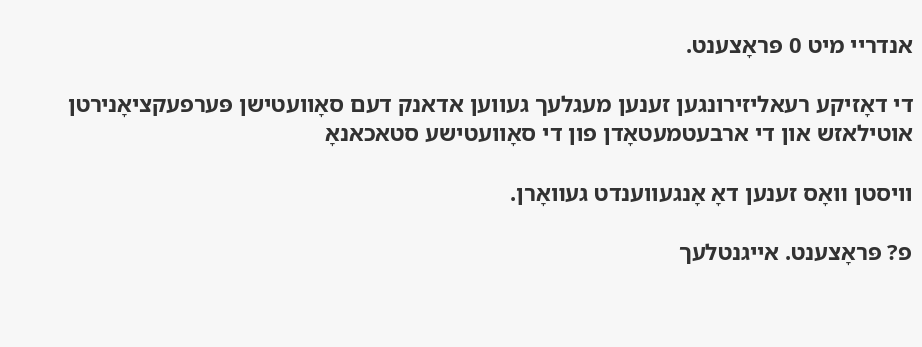אנדריי מיט 0 פּראָצענט.

די דאָזיקע רעאליזירונגען זענען מעגלעך געווען אדאנק דעם סאָוועטישן פּערפעקציאָנירטן אוטילאזש און די ארבעטמעטאָדן פון די סאָוועטישע סטאכאנאָ

וויסטן װאָס זענען דאָ אָנגעווענדט געװאָרן.

פ? פּראָצענט. אייגנטלעך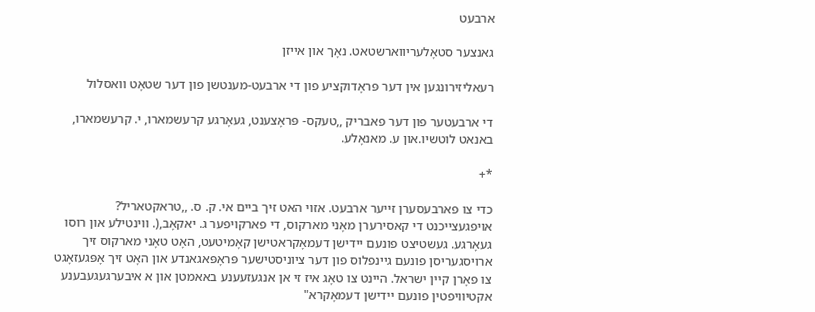ארבעט

גאנצער סטאָלעריווארשטאט. נאָך און אייזן

רעאליזירונגען אין דער פּראָדוקציע פון די ארבעט-מענטשן פון דער שטאָט וואסלול

די ארבעטער פון דער פאבריק ,,טעקס- פּראָצענט, געאָרגע קרעשמארו, י. קרעשמארו, באנאט לוטשיו.און ע. מאנאָלע.

*+

כדי צו פארבעסערן זייער ארבעט. אזוי האט זיך ביים אי. ק. ס. ,,טראקטאריל? אויפגעצייכנט די קאסירערן מאָני מארקוס, די פארקויפער ג. יאקאָב,(. ווינטילע און רוסו געאָרגע. געשטיצט פונעם יידישן דעמאָקראטישן קאָמיטעט, האָט טאָני מארקוס זיך ארויסגעריסן פונעם גיינפלוס פון דער ציוניסטישער פּראָפּאגאנדע און האָט זיך אָפּגעזאָגט צו פאָרן קיין ישראל. היינט צו טאָג איז זי אן אנגעזעענע באאמטן און א איבערגעגעבענע אקטיוויפטין פונעם יידישן דעמאָקרא"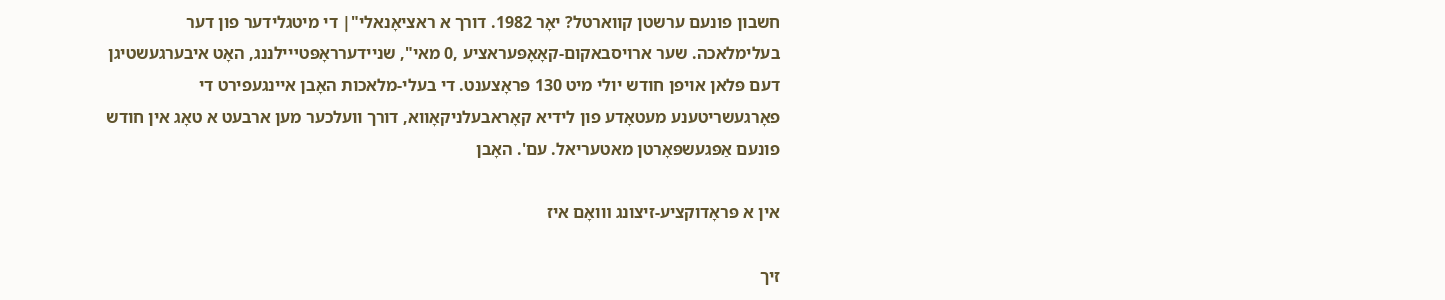חשבון פונעם ערשטן קווארטל? יאָר 1982. דורך א ראציאָנאלי"| די מיטגלידער פון דער בעלימלאכה. שער ארויסבאקום-קאָאָפּעראציע ,0 מאי", שניידערראָפּטײילננג, האָט איבערגעשטיגן דעם פּלאן אויפן חודש יולי מיט 130 פּראָצענט. די בעלי-מלאכות האָבן איינגעפירט די פאָרגעשריטענע מעטאָדע פון לידיא קאָראבעלניקאָווא, דורך וועלכער מען ארבעט א טאָג אין חודש פונעם אַפּגעשפּאָרטן מאטעריאל. עם'. האָבן

אין א פּראָדוקציע-זיצונג װואָם איז

זיך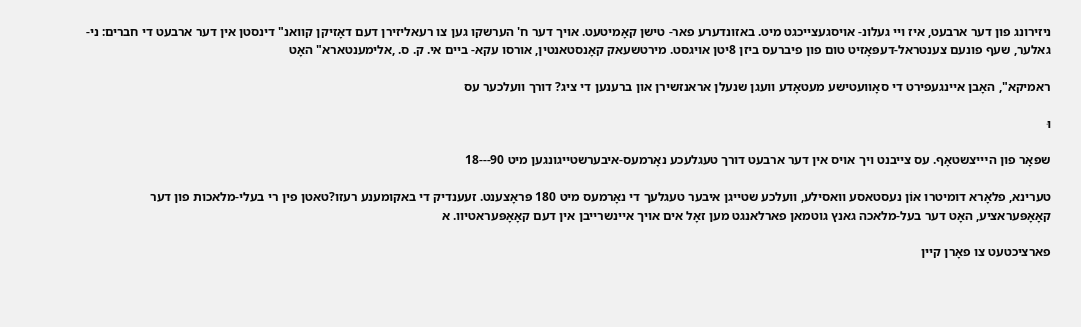ניזירונג פון דער ארבעט, איז ויי געלונ- אויסגעצייכגט מיט. באזונדערע פאר- טישן קאָמיטעט. אויך דער ח' הערשקו גען צו רעאליזירן דעם דאָזיקן קוואנ" דינסטן אין דער ארבעט די חברים: ני- גאלער, שעף פונעם צענטראל-דעפּאָזיט טום פון פיברעס ביזן 8יטן אויגסט. מירטשעאק קאָנסטאנטין, אורסו עקא- ביים אי. ק. ס. ,אלימענטארא" האָט

ראמיקא", האָבן איינגעפירט די סאָוועטישע מעטאָדע וועגן שנעלן אראנזשירן און ברענען די ציג? דורך וועלכער עס

וּ

שפּאָר פון הײיצשטאָף. עס צייבנט ויך אויס אין דער ארבעט דורך טעגלעכע נאָרמעס-איבערשטייגונגען מיט 90---18

טערינא, פלאָרא דומיטרו אוֹן נעסטאסע וואסילע, וועלכע שטייגן איבער טעגלעך די נאָרמעס מיט 180 פּראָצענט. זעענדיק די באקומענע רעזו?טאטן פין רי בעלי-מלאכות פון דער קאָאָפּעראציע, האָט דער בעל-מלאכה גאנץ גוטמאן פארלאנגט מען זאָל אים אויך איינשרייבן אין דעם קאָאָפּעראטיוו. א

פארציכטעט צו פאָרן קיין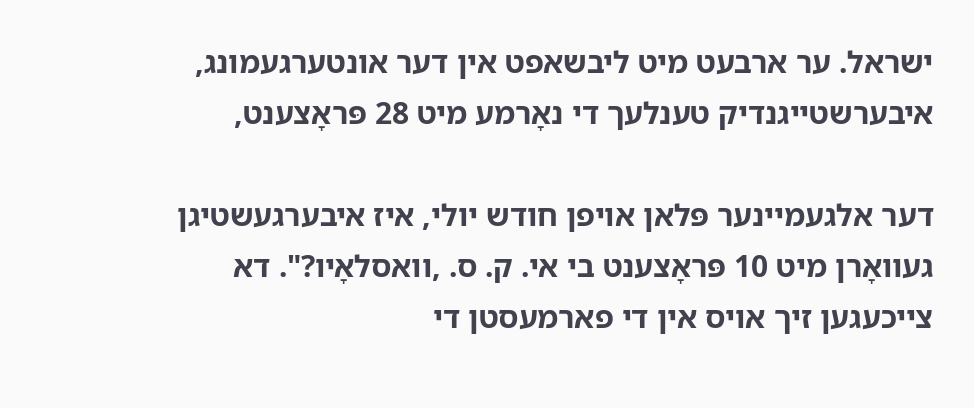ישראל. ער ארבעט מיט ליבשאפט אין דער אונטערגעמונג, איבערשטייגנדיק טענלעך די נאָרמע מיט 28 פּראָצענט,

דער אלגעמיינער פּלאן אויפן חודש יולי, איז איבערגעשטיגן געװאָרן מיט 10 פּראָצענט בי אי. ק. ס. ,וואסלאָיו?". דא צייכעגען זיך אויס אין די פארמעסטן די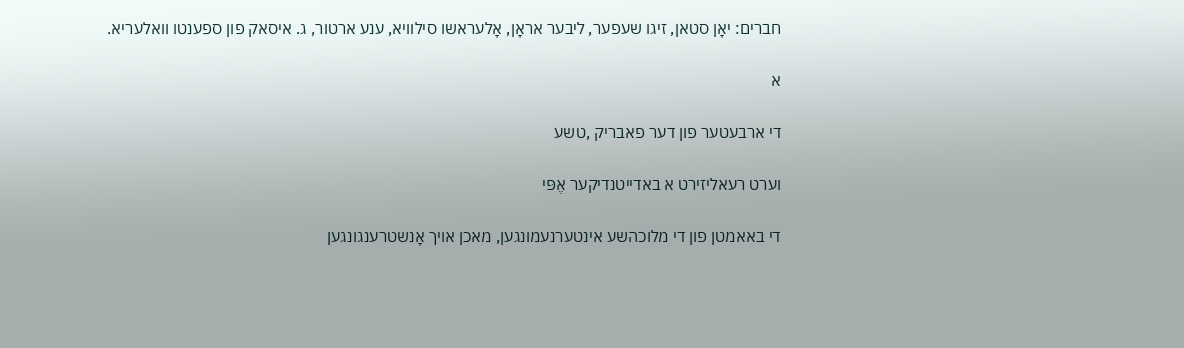חברים: יאָן סטאן, זיגו שעפער, ליבער אראָן, אָלעראשו סילוויא, ענע ארטור, ג. איסאק פון ספענטו וואלעריא.

א

די ארבעטער פון דער פאבריק ,טשע

וערט רעאליזירט א באדייטנדיקער אֶפּי

די באאמטן פון די מלוכהשע אינטערנעמונגען, מאכן אויך אָנשטרענגונגען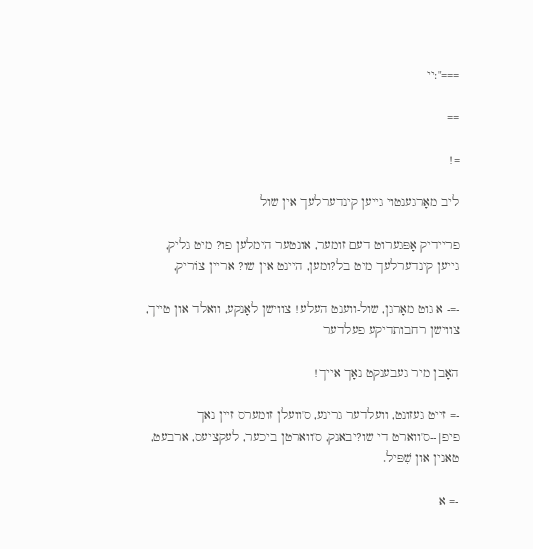===":יי

==

=!

ליב מאָרגענטוי גייען קינדערלעך אין שול

פריידיק אָפּגערוט דעם זומער, אונטער הימלען פו? מיט גליק, גייען קינדערלעך מיט בל?ומען, היינט אין שו? אריין צוֹריק,

-=- א גוט מאָרגן, שול-ווענט העלע! צווישן לאָנקע, וואלד און טייך, צווישן רחבותדיקע פעלדער

האָבן מיר געבענקט נאָך אייך!

-= זייט געזונט, וועלדער גרינע, ס'וועלן זומערס זיין נאך פיפ|--ס'ווארט די שו?יבאנק, ס'ווארטן ביכער, לעקציעס, ארבעט, טאנין און שִׁפּיל.

-= א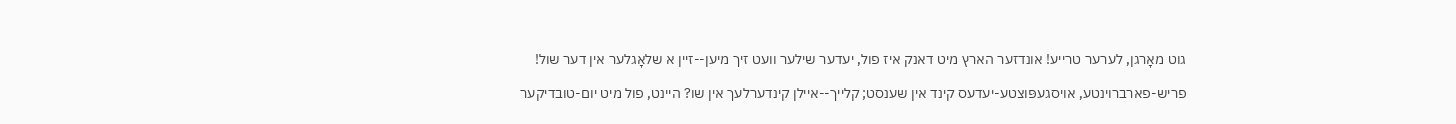גוט מאָרגן, לערער טרייע! אונדזער הארץ מיט דאנק איז פול, יעדער שילער וועט זיך מיען--זיין א שלאָגלער אין דער שול!

פריש-פארברוינטע, אויסגעפּוצטע-יעדעס קינד אין שענסט; קלייך--איילן קינדערלעך אין שו? היינט, פול מיט יום-טובדיקער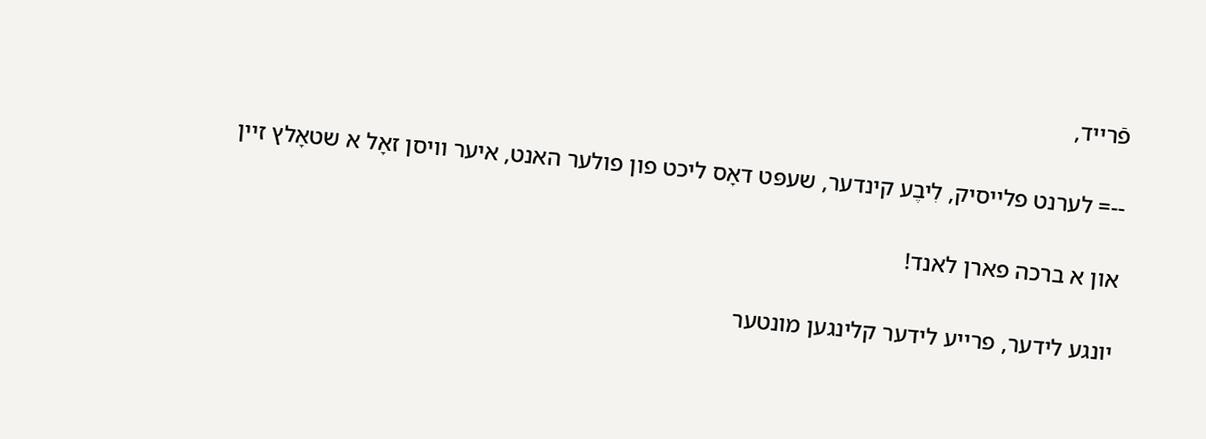פֿרייד,

--= לערנט פלייסיק, לִיבֶע קינדער, שעפּט דאָס ליכט פון פולער האנט, איער וויסן זאָל א שטאָלץ זיין

און א ברכה פארן לאנד!

יונגע לידער, פרייע לידער קלינגען מונטער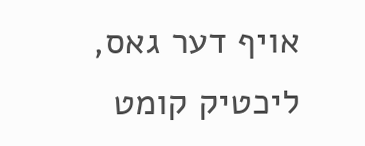אויף דער גאס, ליכטיק קומט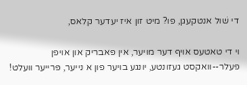די שׁול אנטקעגן, פו? מיט זון איז יעדער קלאס,

וי די טאטעס אויף דער מויער, אין פאבריק און אויפן פעלר--וואקסט געזונטע, יונגע בויער פון א נייער, פּרייער וועלט!